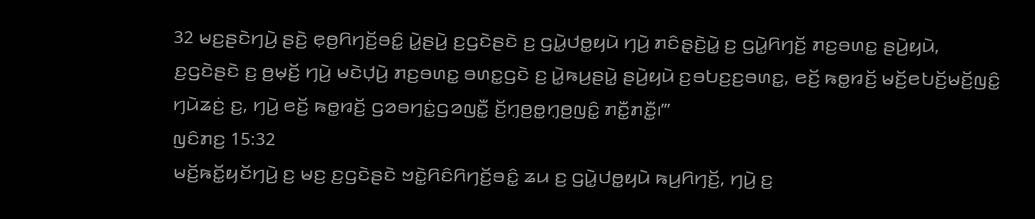32 ꤗꤢ꤬ꤔꤢꤧꤚꤣꤧ꤬ ꤔꤢꤧ꤬ ꤕ꤫ꤥ꤬ꤖꤚꤢꤩ꤬ꤋꤢꤨ꤭ ꤣꤧ꤭ꤔꤣꤧ꤬ ꤢ꤬ꤞꤢꤧꤔꤢꤧ ꤢ꤬ ꤞꤣꤧ꤭ꤓꤥ꤭ꤟꤣꤧ ꤚꤣꤧ꤬ ꤊꤢꤨꤔ꤫ꤢꤧ꤬ꤣꤧ꤭ ꤢ꤬ ꤞꤣꤧ꤭ꤖꤚꤢꤩ꤬ ꤊꤢ꤬ꤋꤛꤢ꤭ ꤔꤣꤧ꤬ꤟꤣꤧ, ꤢ꤬ꤞꤢꤧꤔꤢꤧ ꤢ꤬ ꤥ꤬ꤗ꤫ꤢꤩ꤬ ꤚꤣꤧ꤬ ꤗꤢꤧꤓ꤫ꤣꤧ꤬ ꤊꤢ꤬ꤋꤛꤢ꤭ ꤋꤛꤢ꤭ꤞꤢꤧ ꤢ꤬ ꤣꤧ꤭ꤒꤣ꤬ꤔꤣꤧ꤭ ꤔꤣꤧ꤬ꤟꤣꤧ ꤢ꤬ꤋꤝꤢ꤬ꤢ꤬ꤋꤛꤢ꤭, ꤕꤢꤩ꤬ ꤒꤥ꤭ꤙꤢꤩ꤬ ꤗꤢꤩ꤬ꤕꤝꤢꤩ꤬ꤗꤢꤩ꤬ꤜꤢꤨ꤭ ꤚꤣꤧꤘꤢꤦ꤬ ꤢ꤬, ꤚꤣꤧ꤬ ꤕꤢꤩ꤬ ꤒꤥ꤭ꤙꤢꤩ꤬ ꤞꤤꤋꤚꤢꤦ꤭ꤞꤤꤜꤢꤪ꤭ ꤢꤩ꤬ꤚ꤫ꤥ꤬ꤥ꤭ꤚ꤫ꤥ꤬ꤜꤢꤨ꤭ ꤊꤢꤪ꤭ꤊꤢꤪ꤭꤯’”
ꤜꤢꤨꤊꤢ꤬ 15:32
ꤗꤢꤩ꤬ꤒꤢꤩ꤭ꤟꤢꤩꤚꤣꤧ꤬ ꤢ꤬ ꤗꤢ꤬ ꤢ꤬ꤞꤢꤧꤔꤢꤧ ꤠꤢꤧ꤭ꤖꤢꤨꤖꤚꤢꤩ꤬ꤋꤢꤨ꤭ ꤘꤣ ꤢ꤬ ꤞꤣꤧ꤭ꤓꤥ꤭ꤟꤣꤧ ꤒꤣ꤬ꤖꤚꤢꤩ꤬, ꤚꤣꤧ꤬ ꤢ꤬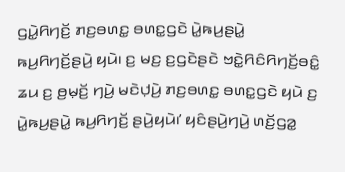ꤞꤣꤧ꤭ꤖꤚꤢꤩ꤬ ꤊꤢ꤬ꤋꤛꤢ꤭ ꤋꤛꤢ꤭ꤞꤢꤧ ꤣꤧ꤭ꤒꤣ꤬ꤔꤣꤧ꤭ ꤒꤣ꤬ꤖꤚꤢꤩ꤬ꤔꤣꤧ꤬ ꤟꤣꤧ꤯ ꤢ꤬ ꤗꤢ꤬ ꤢ꤬ꤞꤢꤧꤔꤢꤧ ꤠꤢꤧ꤭ꤖꤢꤨꤖꤚꤢꤩ꤬ꤋꤢꤨ꤭ ꤘꤣ ꤢ꤬ ꤥ꤬ꤗ꤫ꤢꤩ꤬ ꤚꤣꤧ꤬ ꤗꤢꤧꤓ꤫ꤣꤧ꤬ ꤊꤢ꤬ꤋꤛꤢ꤭ ꤋꤛꤢ꤭ꤞꤢꤧ ꤟꤣꤧ ꤢ꤬ ꤣꤧ꤭ꤒꤣ꤬ꤔꤣꤧ꤭ ꤒꤣ꤬ꤖꤚꤢꤩ꤬ ꤔꤣꤧ꤬ꤟꤣꤧ꤯’ ꤟꤢꤨꤔꤣꤧ꤬ꤚꤣꤧ꤬ ꤛꤢꤩ꤬ꤞꤤ꤭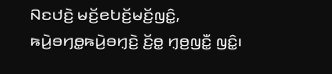ꤡꤢꤓꤢꤧ꤬ ꤗꤢꤩ꤬ꤕꤝꤢꤩ꤬ꤗꤢꤩ꤬ꤜꤢꤨ꤭, ꤒꤣꤧ꤬ꤋꤚꤥ꤭ꤒꤣꤧ꤬ꤋꤚ꤫ꤢꤧ꤬ ꤢꤩ꤬ꤥ꤭ ꤚ꤫ꤥ꤬ꤜꤢꤪ꤭ ꤜꤢꤨ꤭꤯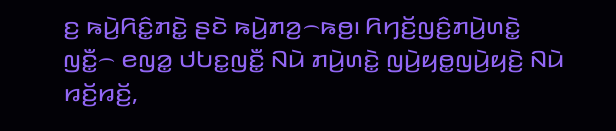ꤢ꤬ ꤒꤣꤧ꤬ꤖꤢꤨ꤭ꤊꤢꤧ꤭ ꤔꤢꤧ ꤒꤣꤧ꤬ꤊꤤ꤬꤮ꤒꤥ꤬꤯ ꤖꤚꤢꤩ꤬ꤜꤢꤨ꤬ꤊꤣꤧ꤬ꤛꤢꤧ꤭ ꤜꤢꤪ꤭꤮ ꤕꤜꤤ꤭ ꤓꤝꤢ꤭ꤜꤢꤪ꤭ ꤡꤣꤧ ꤊꤣꤧ꤬ꤛꤢꤧ꤭ ꤜꤣꤧ꤬ꤟꤥ꤭ꤜꤣꤧ꤬ꤟꤢꤧ꤬ ꤡꤣꤧ ꤙꤢꤩ꤬ꤙꤢꤩ꤬,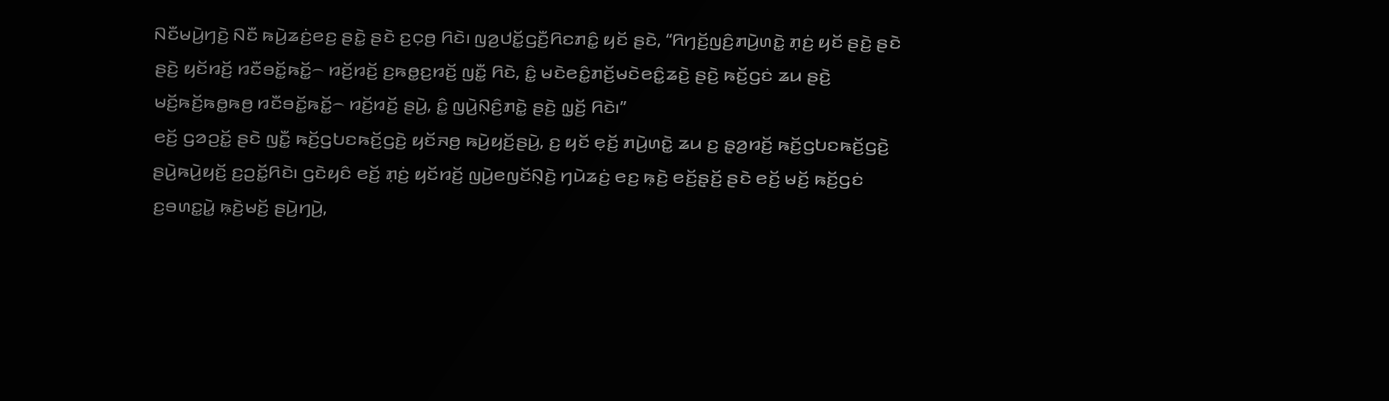ꤡꤢꤪꤗꤣꤧ꤬ꤚꤢꤧ꤬ ꤡꤢꤪ ꤒꤣꤧ꤬ꤘꤢꤦ꤬ꤕꤢ꤬ ꤔꤢꤧ꤭ ꤔꤢꤧ ꤢ꤬ꤍ꤫ꤥ꤬ ꤖꤢꤧ꤯ ꤜꤤ꤬ꤓꤢꤩ꤭ꤞꤢꤪ꤬ꤖꤢꤊꤢꤨ꤭ ꤟꤢꤩ ꤔꤢꤧ, “ꤖꤚꤢꤩ꤬ꤜꤢꤨ꤬ꤊꤣꤧ꤬ꤛꤢꤧ꤭ ꤊ꤫ꤢꤦ꤬ ꤟꤢꤩ ꤔꤢꤧ꤬ ꤔꤢꤧ ꤔꤢꤧ꤬ ꤟꤢꤩꤙꤢꤩ꤬ ꤙꤢꤪꤋꤢꤩ꤭ꤒꤢꤩ꤭꤮ ꤙꤢꤩ꤬ꤙꤢꤩ꤬ ꤢ꤬ꤒꤥ꤭ꤢ꤬ꤙꤢꤩ꤬ ꤜꤢꤪ꤭ ꤖꤢꤧ, ꤢꤨ꤭ ꤗꤢꤧꤕꤢꤨ꤭ꤊꤢꤩ꤬ꤗꤢꤧꤕꤢꤨ꤭ꤘꤢꤧ꤬ ꤔꤢꤧ꤬ ꤒꤢꤩ꤬ꤞꤢꤦ ꤘꤣ ꤔꤢꤧ꤬ ꤗꤢꤩ꤬ꤒꤢꤩ꤬ꤒꤥ꤭ꤒꤥ꤬ ꤙꤢꤪꤋꤢꤩ꤭ꤒꤢꤩ꤭꤮ ꤙꤢꤩ꤬ꤙꤢꤩ꤬ ꤔꤣꤧ꤬, ꤢꤨ꤭ ꤜꤣꤧ꤬ꤡ꤫ꤢꤨ꤬ꤊꤢꤧ꤭ ꤔꤢꤧ꤬ ꤜ꤫ꤢꤩ꤬ ꤖꤢꤧ꤯”
ꤕꤢꤩ꤬ ꤞꤤꤑꤢꤩ꤭ ꤔꤢꤧ ꤜꤢꤪ꤭ ꤒꤢꤩ꤬ꤞꤝꤢꤒꤢꤩ꤬ꤞꤢꤧ꤬ ꤟꤢꤩꤏꤥ꤬ ꤒꤣꤧ꤬ꤟꤢꤩ꤬ꤔꤣꤧ꤬, ꤢ꤬ ꤟꤢꤩ ꤕ꤫ꤢꤩ꤬ ꤊꤣꤧ꤬ꤛꤢꤧ꤭ ꤘꤣ ꤢ꤬ ꤔ꤫ꤤ꤬ꤙꤢꤩ꤬ ꤒꤢꤩ꤬ꤞꤝꤢꤒꤢꤩ꤬ꤞꤢꤧ꤬ ꤔꤣꤧ꤬ꤒꤣꤧ꤬ꤟꤢꤩ꤬ ꤢ꤬ꤑꤢꤩ꤭ꤖꤢꤧ꤯ ꤞꤢꤧꤟꤢꤨ ꤕꤢꤩ꤬ ꤊ꤫ꤢꤦ꤬ ꤟꤢꤩꤙꤢꤩ꤬ ꤜꤣꤧ꤬ꤕꤜꤢꤩꤡ꤫ꤢꤧ꤬ ꤚꤣꤧꤘꤢꤦ꤬ ꤕꤢ꤬ ꤒ꤫ꤢꤧ꤬ ꤕꤢꤩ꤬ꤔ꤫ꤢꤩ꤬ ꤔꤢꤧ ꤕꤢꤩ꤬ ꤗꤢꤩ꤬ ꤒꤢꤩ꤬ꤞꤢꤦ ꤢ꤬ꤋꤛꤢ꤭ꤣꤧ꤭ ꤒ꤫ꤢꤧ꤬ꤗꤢꤩ꤬ ꤔꤣꤧ꤬ꤚꤣꤧ꤬,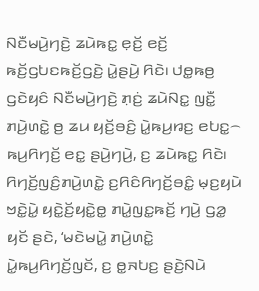ꤡꤢꤪꤗꤣꤧ꤬ꤚꤢꤧ꤬ ꤘꤣꤧꤒꤢ꤭ ꤕ꤫ꤢꤩ꤬ ꤕꤢꤩ꤬ ꤒꤢꤩ꤬ꤞꤝꤢꤒꤢꤩ꤬ꤞꤢꤧ꤬ ꤣꤧ꤭ꤔꤣꤧ꤬ ꤖꤢꤧ꤯ ꤓꤥ꤭ꤒꤥ꤬ ꤞꤢꤧꤟꤢꤨ ꤡꤢꤪꤗꤣꤧ꤬ꤚꤢꤧ꤬ ꤊ꤫ꤢꤦ꤬ ꤘꤣꤧꤡꤢ꤭ ꤜꤢꤪ꤭ ꤊꤣꤧ꤬ꤛꤢꤧ꤭ ꤥ꤬ ꤘꤣ ꤟꤢꤩ꤬ꤋꤢꤨ꤬ ꤣꤧ꤭ꤒꤣ꤬ꤙꤢ꤬ ꤕꤝꤢ꤭꤮ ꤒꤣ꤬ꤖꤚꤢꤩ꤬ ꤕꤢ꤭ ꤔꤣꤧ꤬ꤚꤣꤧ꤬, ꤢ꤬ ꤘꤣꤧꤒꤢ꤭ ꤖꤢꤧ꤯
ꤖꤚꤢꤩ꤬ꤜꤢꤨ꤬ꤊꤣꤧ꤬ꤛꤢꤧ꤭ ꤢ꤬ꤖꤢꤨꤖꤚꤢꤩ꤬ꤋꤢꤨ꤭ ꤗ꤫ꤢ꤬ꤟꤣꤧ ꤠꤢꤧ꤭ꤣꤧ꤭ ꤟꤢꤧ꤭ꤢꤩ꤬ꤟꤢꤧ꤭ꤥ꤭ ꤊꤣꤧ꤭ꤜꤢ꤭ꤒꤢꤩ꤬ ꤚꤣꤧ꤬ ꤞꤤ꤭ ꤟꤢꤩ ꤔꤢꤧ, ‘ꤗꤢꤧꤗꤣꤧ꤭ ꤊꤣꤧ꤬ꤛꤢꤧ꤭ ꤣꤧ꤭ꤒꤣ꤬ꤖꤚꤢꤩ꤬ꤜꤢꤩ, ꤢ꤬ ꤥ꤭ꤏꤝꤢ꤬ ꤔꤢꤧ꤬ꤡꤣꤧ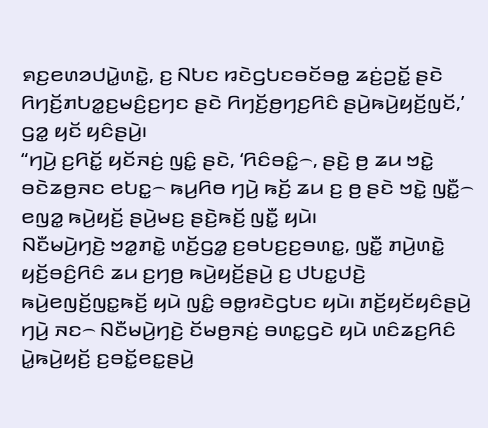ꤎꤢ꤬ꤕꤛꤤꤓꤣꤧ꤭ꤛꤢꤧ꤭, ꤢ꤬ ꤡꤝꤢ ꤙꤢꤧꤞꤝꤢꤋꤢꤩꤋꤥ꤭ ꤘꤢꤦ꤬ꤑꤢꤩ꤭ ꤔꤢꤧ ꤖꤚꤢꤩ꤬ꤊꤝꤤ꤭ꤢ꤬ꤗꤢꤨ꤬ꤢ꤬ꤚꤢ ꤔꤢꤧ ꤖꤚꤢꤩ꤬ꤥ꤬ꤚꤢ꤬ꤖꤢꤨ ꤔꤣꤧ꤬ꤒꤣꤧ꤬ꤟꤢꤩ꤬ꤜꤢꤩ,’ ꤞꤤ꤭ ꤟꤢꤩ ꤟꤢꤨꤔꤣꤧ꤬꤯
“ꤚꤣꤧ꤬ ꤢ꤬ꤖꤢꤩ꤭ ꤟꤢꤩꤏꤢꤦ꤬ ꤜꤢꤨ꤭ ꤔꤢꤧ, ‘ꤖꤢꤨꤋꤢꤨ꤭꤮, ꤔꤢꤧ꤬ ꤥ꤬ ꤘꤣ ꤠꤢꤧ꤭ ꤋꤢꤧꤘꤥ꤬ꤏꤢ ꤕꤝꤢ꤭꤮ ꤒꤣ꤬ꤖꤥ ꤚꤣꤧ꤬ ꤒꤢꤩ꤬ ꤘꤣ ꤢ꤬ ꤥ꤬ ꤔꤢꤧ ꤠꤢꤧ꤭ ꤜꤢꤪ꤭꤮ ꤕꤜꤤ꤭ ꤒꤣꤧ꤬ꤟꤢꤩ꤬ ꤔꤣꤧ꤬ꤗꤢ꤬ ꤔꤢꤧ꤬ꤒꤢꤩ꤬ ꤜꤢꤪ꤭ ꤟꤣꤧ꤯
ꤡꤢꤪꤗꤣꤧ꤬ꤚꤢꤧ꤬ ꤠꤤ꤭ꤊꤢꤧ꤭ ꤛꤢꤩ꤬ꤞꤤ꤭ ꤢ꤬ꤋꤝꤢ꤬ꤢ꤬ꤋꤛꤢ꤭, ꤜꤢꤪ꤭ ꤊꤣꤧ꤬ꤛꤢꤧ꤭ ꤟꤢꤩ꤬ꤋꤢꤨ꤬ꤖꤢꤨ ꤘꤣ ꤢ꤬ꤚꤥ꤬ ꤒꤣꤧ꤬ꤟꤢꤩ꤬ꤔꤣꤧ꤬ ꤢ꤬ ꤓꤝꤢ꤭ꤓꤢꤧ꤬ ꤒꤣꤧ꤬ꤕꤜꤢꤩ꤬ꤜꤢ꤭ꤒꤢꤩ꤬ ꤟꤣꤧ ꤜꤢꤨ꤭ ꤋꤥ꤭ꤙꤢꤧꤞꤝꤢ ꤟꤣꤧ꤯ ꤊꤢꤩ꤬ꤟꤢꤩꤟꤢꤨꤔꤣꤧ꤬ ꤚꤣꤧ꤬ ꤏꤢ꤮ ꤡꤢꤪꤗꤣꤧ꤬ꤚꤢꤧ꤬ ꤢꤩꤗꤥ꤬ꤏꤢꤦ꤬ ꤋꤛꤢ꤭ꤞꤢꤧ ꤟꤣꤧ ꤛꤢꤨꤘꤢ꤬ꤖꤢꤨ ꤣꤧ꤭ꤒꤣꤧ꤬ꤟꤢꤩ꤬ ꤢ꤬ꤋꤢꤩ꤭ꤕꤢ꤭ꤔꤣꤧ꤬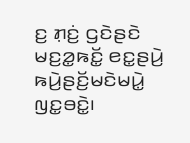ꤢ꤬ ꤊ꤫ꤢꤦ꤬ ꤞꤢꤧꤔꤢꤧ ꤗꤢ꤬ꤤ꤭ꤒꤢꤩ꤭ ꤕꤢ꤭ꤔꤣꤧ꤬ ꤒꤣꤧ꤬ꤔꤢꤩ꤬ꤗꤢꤧꤗꤣꤧ꤭ ꤜꤢ꤭ꤋꤢꤧ꤭꤯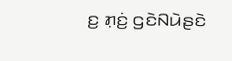ꤢ꤬ ꤊ꤫ꤢꤦ꤬ ꤞꤢꤧꤡꤣꤧꤔꤢꤧ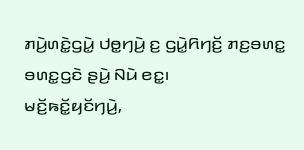ꤊꤣꤧ꤬ꤛꤢꤧ꤭ꤞꤣꤧ꤭ ꤓꤥ꤭ꤚꤣꤧ꤬ ꤢ꤬ ꤞꤣꤧ꤭ꤖꤚꤢꤩ꤬ ꤊꤢ꤬ꤋꤛꤢ꤭ ꤋꤛꤢ꤭ꤞꤢꤧ ꤔꤣꤧ꤬ ꤡꤣꤧ ꤕꤢ꤭꤯
ꤗꤢꤩ꤬ꤒꤢꤩ꤭ꤟꤢꤩꤚꤣꤧ꤬,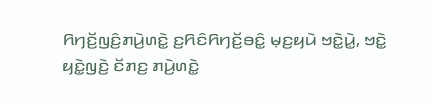ꤖꤚꤢꤩ꤬ꤜꤢꤨ꤬ꤊꤣꤧ꤬ꤛꤢꤧ꤭ ꤢ꤬ꤖꤢꤨꤖꤚꤢꤩ꤬ꤋꤢꤨ꤭ ꤗ꤫ꤢ꤬ꤟꤣꤧ ꤠꤢꤧ꤭ꤣꤧ꤭, ꤠꤢꤧ꤭ ꤟꤢꤧ꤭ꤜꤢꤧ꤬ ꤢꤩꤊꤢ꤬ ꤊꤣꤧ꤬ꤛꤢꤧ꤭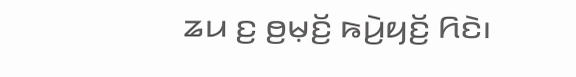ꤘꤣ ꤢ꤬ ꤥ꤬ꤗ꤫ꤢꤩ꤬ ꤒꤣꤧ꤬ꤟꤢꤩ꤬ ꤖꤢꤧ꤯